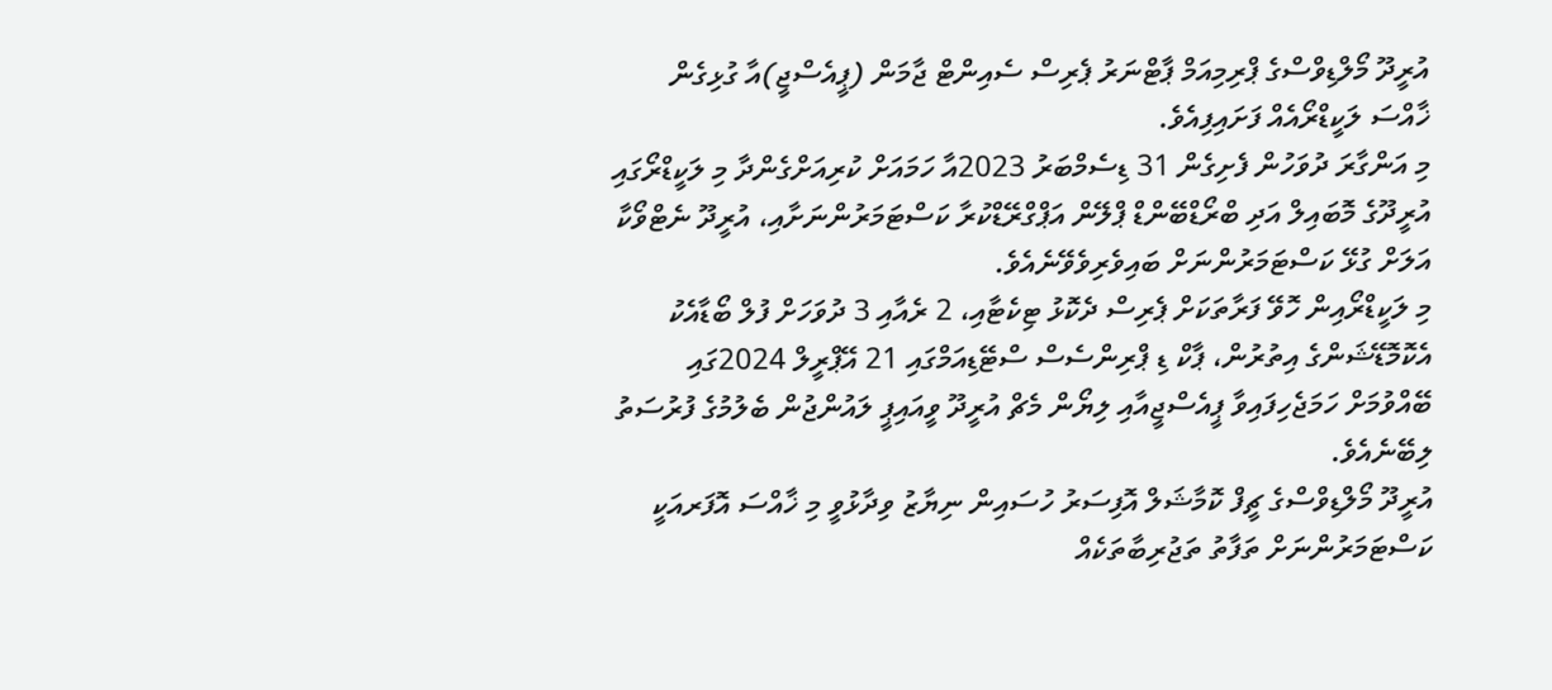އުރީދޫ މޯލްޑިވްސްގެ ޕްރިމިއަމް ޕާޓްނަރު ޕެރިސް ސެއިންޓް ޖާމަން (ޕީއެސްޖީ)އާ ގުޅިގެން ޚާއްސަ ލަކީޑްރޯއެއް ފަށައިފިއެވެ.
މި އަންގާރަ ދުވަހުން ފެށިގެން 31 ޑިސެމްބަރު 2023އާ ހަމައަށް ކުރިއަށްގެންދާ މި ލަކީޑްރޯގައި އުރީދޫގެ މޮބައިލް އަދި ބްރޯޑްބޭންޑް ޕްލޭން އަޕްގްރޭޑްކުރާ ކަސްޓަމަރުންނަށާއި، އުރީދޫ ނެޓްވޯކާ އަލަށް ގުޅޭ ކަސްޓަމަރުންނަށް ބައިވެރިވެވޭނެއެވެ.
މި ލަކީޑްރޯއިން ހޮވޭ ފަރާތަކަށް ޕެރިސް ދެކޮޅު ޓިކެޓާއި، 2 ރެއާއި 3 ދުވަހަށް ފުލް ބޯޑާއެކު އެކޮމޮޑޭޝަންގެ އިތުރުން، ޕާކް ޑި ޕްރިންސެސް ސްޓޭޑިއަމްގައި 21 އޭޕްރީލް 2024ގައި ބޭއްވުމަށް ހަމަޖެހިފައިވާ ޕީއެސްޖީއާއި ލިޔޯން މެޗް އުރީދޫ ވީއައިޕީ ލައުންޖުން ބެލުމުގެ ފުރުސަތު ލިބޭނެއެވެ.
އުރީދޫ މޯލްޑިވްސްގެ ޗީފް ކޮމާޝަލް އޮފިސަރު ހުސައިން ނިޔާޒު ވިދާޅުވީ މި ޚާއްސަ އޮފަރއަކީ ކަސްޓަމަރުންނަށް ތަފާތު ތަޖުރިބާތަކެއް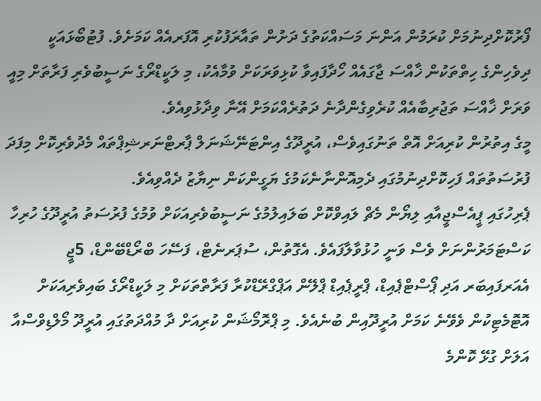ފޯރުކޮށްދިނުމަށް ކުރަމުން އަންނަ މަސައްކަތުގެ ދަށުން ތައާރަފުކުރި އޮފަރއެއް ކަމަށެވެ. ފުޓުބޯޅައަކީ ދިވެހިންގެ ހިތްތަކުން ޚާއްސަ ޖާގައެއް ހޯދާފައިވާ ކުޅިވަރަކަށް ވުމާއެކު، މި ލަކީޑްރޯގެ ނަސީބުވެރި ފަރާތަށް މިއީ ވަރަށް ޚާއްސަ ތަޖުރިބާއެއް ކުރެވިގެންދާނެ ދަތުރެއްކަމަށް އޭނާ ވިދާޅުވިއެވެ.
މީގެ އިތުރުން ކުރިއަށް އޮތް ތަނުގައިވެސް، އުރީދޫގެ އިންޓަނޭޝަނަލް ޕާރޓްނަރޝިޕްތައް މެދުވެރިކޮށް މިފަދަ ފުރުސަތުތައް ފަހިކޮށްދިނުމުގައި ދެމިއޮންނާނެކަމުގެ ޔަގީންކަން ނިޔާޒު ދެއްވިއެވެ.
ޕެރިހުގައި ޕީއެސްޖީއާއި ލިޔޯން މެޗް ލައިވްކޮށް ބަލައިލުމުގެ ނަސީބުވެރިއަކަށް ވުމުގެ ފުރުސަތު އުރީދޫގެ ހުރިހާ ކަސްޓަމަރުންނަށް ވެސް ވަނީ ހުޅުވާލާފައެވެ. އެގޮތުން، ސުޕަރނެޓް، ފަސޭހަ ބްރޯޑްބޭންޑް، 5ޖީ އެއަރފައިބަރ އަދި ޕޯސްޓްޕެއިޑް، ޕްރީޕެއިޑް ޕްލޭން އަޕްގްރޭޑްކުރާ ފަރާތްތަކަށް މި ލަކީޑްރޯގެ ބައިވެރިއަކަށް އޮޓޮމެޓިކުން ވެވޭނެ ކަމަށް އުރީދޫއިން ބުނެއެވެ. މި ޕްރޮމޯޝަން ކުރިއަށް ދާ މުއްދަތުގައި އުރީދޫ މޯލްޑިވްސްއާ އަލަށް ގުޅޭ ކޮންމެ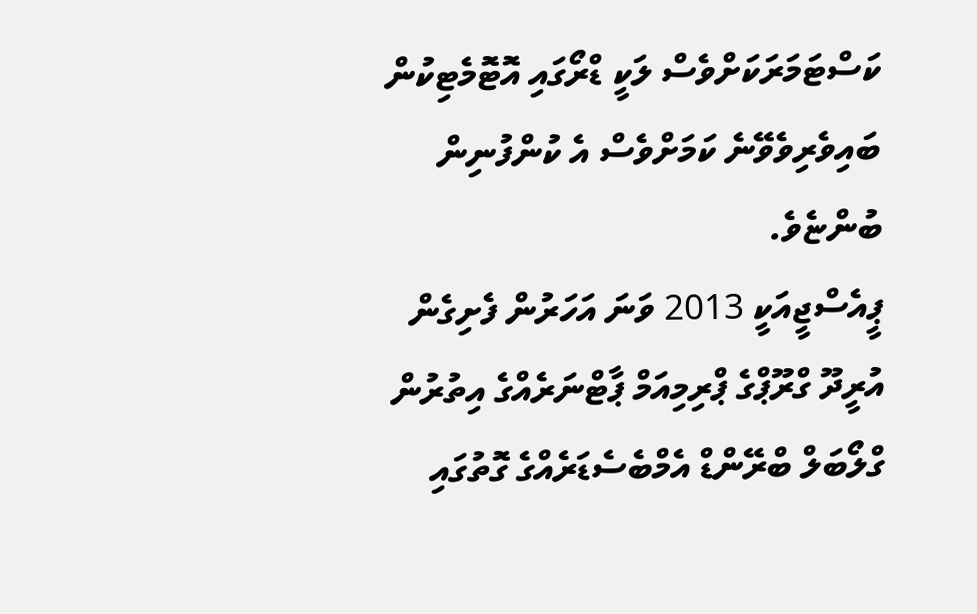ކަސްޓަމަރަކަށްވެސް ލަކީ ޑްރޯގައި އޮޓޮމެޓިކުން ބައިވެރިވެވޭނެ ކަމަށްވެސް އެ ކުންފުނިން ބުންޏެވެ.
ޕީއެސްޖީއަކީ 2013 ވަނަ އަހަރުން ފެށިގެން އުރީދޫ ގްރޫޕްގެ ޕްރިމިއަމް ޕާޓްނަރެއްގެ އިތުރުން ގްލޯބަލް ބްރޭންޑް އެމްބެސެޑަރެއްގެ ގޮތުގައި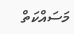މަސައްކަތް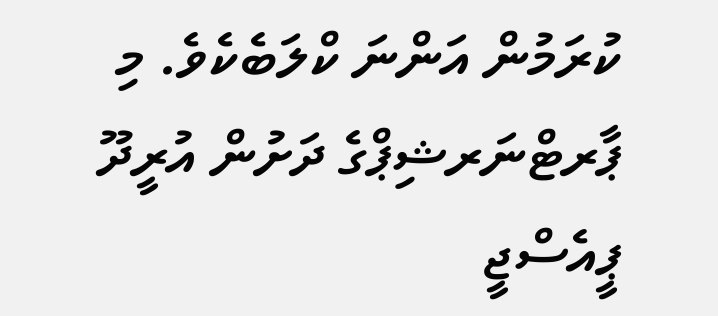ކުރަމުން އަންނަ ކްލަބެކެވެ. މި ޕާރޓްނަރޝިޕްގެ ދަށުން އުރީދޫ ޕީއެސްޖީ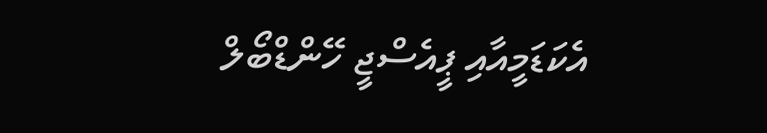އެކަޑަމީއާއި ޕީއެސްޖީ ހޭންޑްބޯލް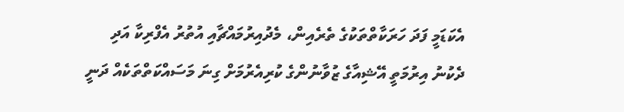އެކަޑަމީ ފަދަ ހަރަކާތްތަކުގެ ތެރެއިން، މެދުއިރުމައްޗާއި އުތުރު އެފްރިކާ އަދި ދެކުނު އިރުމަތީ އޭޝިއާގެ ޒުވާނުންގެ ކުރިއެރުމަށް ގިނަ މަސައްކަތްތަކެއް ދަނީ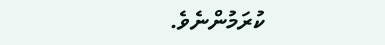ކުރަމުންނެވެ.